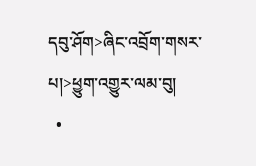དབུ་ཤོག>ཞིང་འབྲོག་གསར་པ།>ཕྱུག་འགྱུར་ལམ་བུ།
  •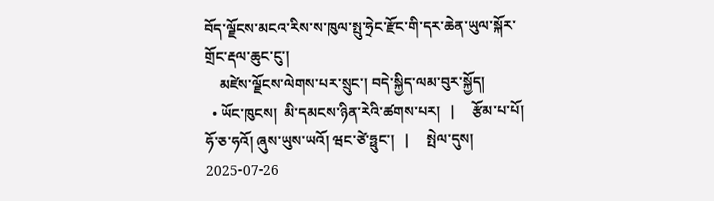བོད་ལྗོངས་མངའ་རིས་ས་ཁུལ་སྤུ་ཧྲེང་རྫོང་གི་དར་ཆེན་ཡུལ་སྐོར་གྲོང་རྡལ་ཆུང་ངུ་།
    མཛེས་ལྗོངས་ལེགས་པར་སྲུང་། བདེ་སྐྱིད་ལམ་བུར་སྐྱོད།
  • ཡོང་ཁུངས།  མི་དམངས་ཉིན་རེའི་ཚགས་པར།   |     རྩོམ་པ་པོ།  ཧོ་ཅ་ཧའོ། ཞུས་ཡུས་ཡའོ། ཝང་ཙེ་ཧྥུང་།   |     སྤེལ་དུས།  2025-07-26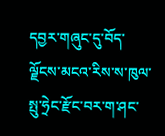དབྱར་གཞུང་དུ་བོད་ལྗོངས་མངའ་རིས་ས་ཁུལ་སྤུ་ཧྲེང་རྫོང་བར་ག་ཤང་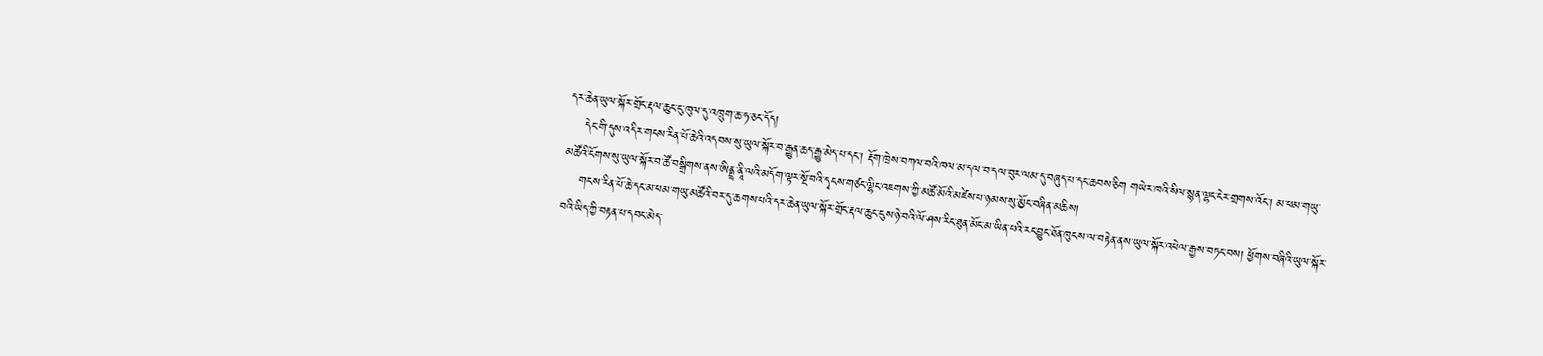དར་ཆེན་ཡུལ་སྐོར་གྲོང་རྡལ་ཆུང་ངུ་ཁུལ་དུ་འཁྲུག་ཆ་ཧ་ཅང་དོད།
    དེང་གི་དུས་འདིར་གངས་རིན་པོ་ཆེའི་འདབས་སུ་ཡུལ་སྐོར་བ་རྒྱུན་ཆད་རྒྱུ་མེད་པ་དང་། རྡོག་ཁྲེས་བཀལ་བའི་ཁལ་མ་དལ་བ་དལ་བུར་ལམ་དུ་བཞུད་པ་དང་ཆབས་ཅིག གཡེར་ཁའི་སིལ་སྙན་ལྷང་ངེར་གྲགས་འོང་། མ་ཕམ་གཡུ་མཚོའི་ངོགས་སུ་ཡུལ་སྐོར་བ་ཚོ་བསྒྲིགས་ནས་ཨིནྡྲ་ནཱི་ལའི་མདོག་ལྟར་སྔོ་བའི་དྭངས་གཙང་ལྷིང་འཇགས་ཀྱི་མཚོ་མོའི་མཛེས་པ་ཉམས་སུ་མྱོང་བཞིན་མཆིས།
    གངས་རིན་པོ་ཆེ་དང་མ་ཕམ་གཡུ་མཚོའི་བར་དུ་ཆགས་པའི་དར་ཆེན་ཡུལ་སྐོར་གྲོང་རྡལ་ཆུང་ངུས་ཉེ་བའི་ལོ་ཤས་རིང་ཐུན་མོང་མ་ཡིན་པའི་རང་བྱུང་ཐོན་ཁུངས་ལ་བརྟེན་ནས་ཡུལ་སྐོར་འཕེལ་རྒྱས་བཏང་བས། ཕྱོགས་བཞིའི་ཡུལ་སྐོར་བའི་ཡིད་ཀྱི་བརྟན་པ་དབང་མེད་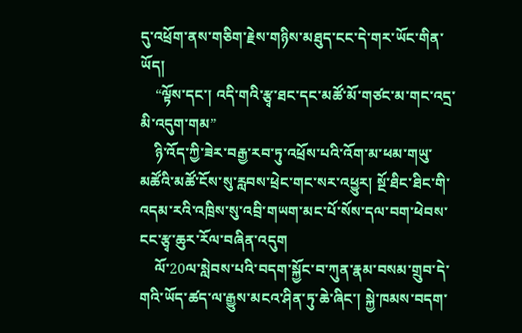དུ་འཕྲོག་ནས་གཅིག་རྗེས་གཉིས་མཐུད་ངང་དེ་གར་ཡོང་གིན་ཡོད།
    “ལྟོས་དང་། འདི་གའི་རྩྭ་ཐང་དང་མཚོ་མོ་གཙང་མ་གང་འདྲ་མི་འདུག་གམ”
    ཉི་འོད་ཀྱི་ཟེར་བརྒྱ་རབ་ཏུ་འཕྲོས་པའི་འོག་མ་ཕམ་གཡུ་མཚོའི་མཚོ་ངོས་སུ་རླབས་ཕྲེང་གང་སར་འཕྱུར། སྔོ་ཐིང་ཐིང་གི་འདམ་རའི་འཁྲིས་སུ་འབྲི་གཡག་མང་པོ་སོས་དལ་བག་ཕེབས་ངང་རྩྭ་ཆུར་རོལ་བཞིན་འདུག
    ལོ་20ལ་སླེབས་པའི་བདག་སྐྱོང་བ་ཀུན་རྣམ་བསམ་གྲུབ་དེ་གའི་ཡོད་ཚད་ལ་རྒྱུས་མངའ་ཤིན་ཏུ་ཆེ་ཞིང་། སྐྱེ་ཁམས་བདག་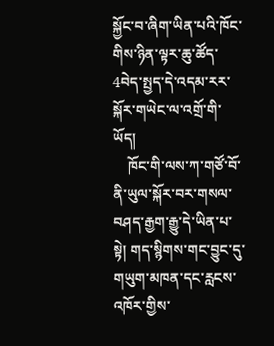སྐྱོང་བ་ཞིག་ཡིན་པའི་ཁོང་གིས་ཉིན་ལྟར་ཆུ་ཚོད་4བེད་སྤྱད་དེ་འདམ་རར་སྐོར་གཡེང་ལ་འགྲོ་གི་ཡོད།
    ཁོང་གི་ལས་ཀ་གཙོ་བོ་ནི་ཡུལ་སྐོར་བར་གསལ་བཤད་རྒྱག་རྒྱུ་དེ་ཡིན་པ་སྟེ། གད་སྙིགས་གང་བྱུང་དུ་གཡུག་མཁན་དང་རླངས་འཁོར་གྱིས་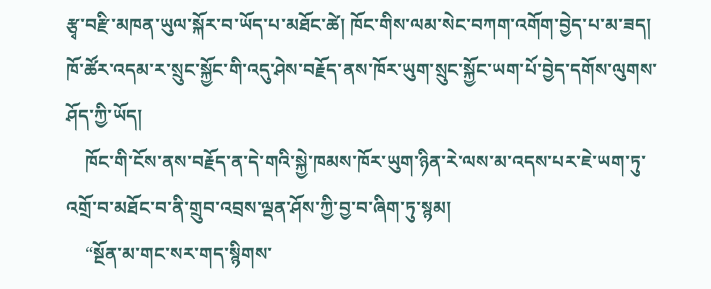རྩྭ་བརྫི་མཁན་ཡུལ་སྐོར་བ་ཡོད་པ་མཐོང་ཚེ། ཁོང་གིས་ལམ་སེང་བཀག་འགོག་བྱེད་པ་མ་ཟད། ཁོ་ཚོར་འདམ་ར་སྲུང་སྐྱོང་གི་འདུ་ཤེས་བརྗོད་ནས་ཁོར་ཡུག་སྲུང་སྐྱོང་ཡག་པོ་བྱེད་དགོས་ལུགས་ཤོད་ཀྱི་ཡོད།
    ཁོང་གི་ངོས་ནས་བརྗོད་ན་དེ་གའི་སྐྱེ་ཁམས་ཁོར་ཡུག་ཉིན་རེ་ལས་མ་འདས་པར་ཇེ་ཡག་ཏུ་འགྲོ་བ་མཐོང་བ་ནི་གྲུབ་འབྲས་ལྡན་ཤོས་ཀྱི་བྱ་བ་ཞིག་ཏུ་སྙམ།
    “སྔོན་མ་གང་སར་གད་སྙིགས་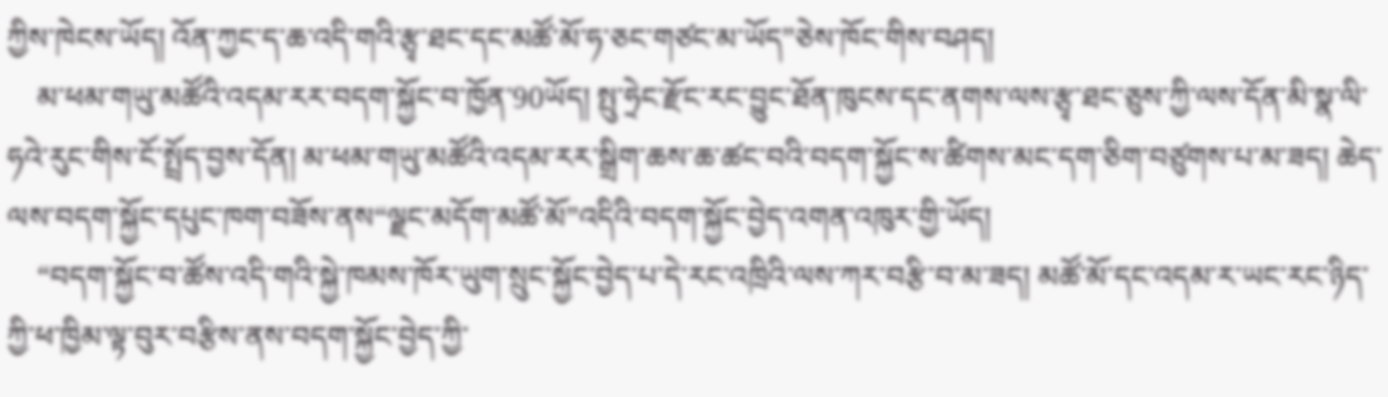ཀྱིས་ཁེངས་ཡོད། འོན་ཀྱང་ད་ཆ་འདི་གའི་རྩྭ་ཐང་དང་མཚོ་མོ་ཧ་ཅང་གཙང་མ་ཡོད”ཅེས་ཁོང་གིས་བཤད།
    མ་ཕམ་གཡུ་མཚོའི་འདམ་རར་བདག་སྐྱོང་བ་ཁྱོན་90ཡོད། སྤུ་ཧྲེང་རྫོང་རང་བྱུང་ཐོན་ཁུངས་དང་ནགས་ལས་རྩྭ་ཐང་ཅུས་ཀྱི་ལས་དོན་མི་སྣ་ལི་ཧའེ་རུང་གིས་ངོ་སྤྲོད་བྱས་དོན། མ་ཕམ་གཡུ་མཚོའི་འདམ་རར་སྒྲིག་ཆས་ཆ་ཚང་བའི་བདག་སྐྱོང་ས་ཚིགས་མང་དག་ཅིག་བཙུགས་པ་མ་ཟད། ཆེད་ལས་བདག་སྐྱོང་དཔུང་ཁག་བཟོས་ནས“ལྗང་མདོག་མཚོ་མོ”འདིའི་བདག་སྐྱོང་བྱེད་འགན་འཁུར་གྱི་ཡོད།
    “བདག་སྐྱོང་བ་ཚོས་འདི་གའི་སྐྱེ་ཁམས་ཁོར་ཡུག་སྲུང་སྐྱོང་བྱེད་པ་དེ་རང་འཁྲིའི་ལས་ཀར་བརྩི་བ་མ་ཟད། མཚོ་མོ་དང་འདམ་ར་ཡང་རང་ཉིད་ཀྱི་ཕ་ཁྱིམ་ལྟ་བུར་བརྩིས་ནས་བདག་སྐྱོང་བྱེད་ཀྱི་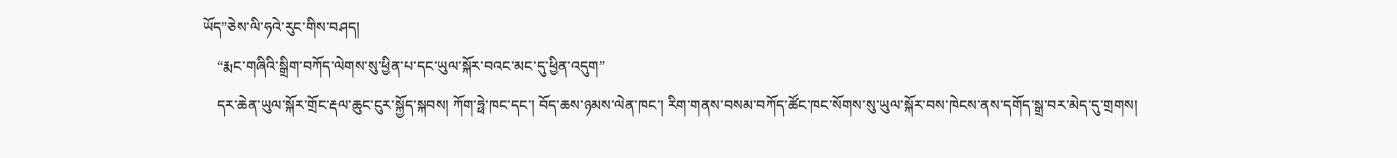ཡོད”ཅེས་ལི་ཧའེ་རུང་གིས་བཤད།
    “རྨང་གཞིའི་སྒྲིག་བཀོད་ལེགས་སུ་ཕྱིན་པ་དང་ཡུལ་སྐོར་བའང་མང་དུ་ཕྱིན་འདུག”
    དར་ཆེན་ཡུལ་སྐོར་གྲོང་རྡལ་ཆུང་ངུར་སྐྱོད་སྐབས། ཀོག་ཧྥེ་ཁང་དང་། བོད་ཆས་ཉམས་ལེན་ཁང་། རིག་གནས་བསམ་བཀོད་ཚོང་ཁང་སོགས་སུ་ཡུལ་སྐོར་བས་ཁེངས་ནས་དགོད་སྒྲ་བར་མེད་དུ་གྲགས།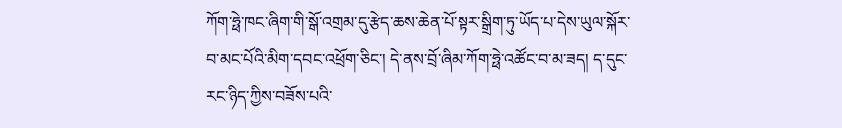ཀོག་ཧྥེ་ཁང་ཞིག་གི་སྒོ་འགྲམ་དུ་རྩེད་ཆས་ཆེན་པོ་སྟར་སྒྲིག་ཏུ་ཡོད་པ་དེས་ཡུལ་སྐོར་བ་མང་པོའི་མིག་དབང་འཕྲོག་ཅིང་། དེ་ནས་བྲོ་ཞིམ་ཀོག་ཧྥེ་འཚོང་བ་མ་ཟད། ད་དུང་རང་ཉིད་ཀྱིས་བཟོས་པའི་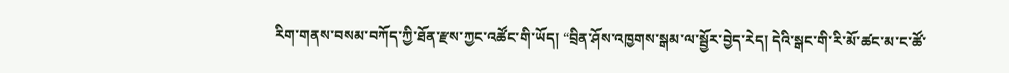རིག་གནས་བསམ་བཀོད་ཀྱི་ཐོན་རྫས་ཀྱང་འཚོང་གི་ཡོད། “བྲིན་ཤོས་འཁྱགས་སྒམ་ལ་སྦྱོར་བྱེད་རེད། དེའི་སྒང་གི་རི་མོ་ཚང་མ་ང་ཚོ་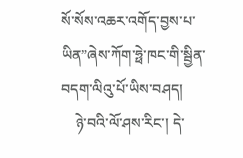སོ་སོས་འཆར་འགོད་བྱས་པ་ཡིན”ཞེས་ཀོག་ཧྥེ་ཁང་གི་སྦྱིན་བདག་ལིའུ་པོ་ཡིས་བཤད།
    ཉེ་བའི་ལོ་ཤས་རིང་། དེ་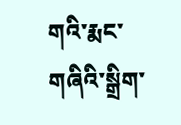གའི་རྨང་གཞིའི་སྒྲིག་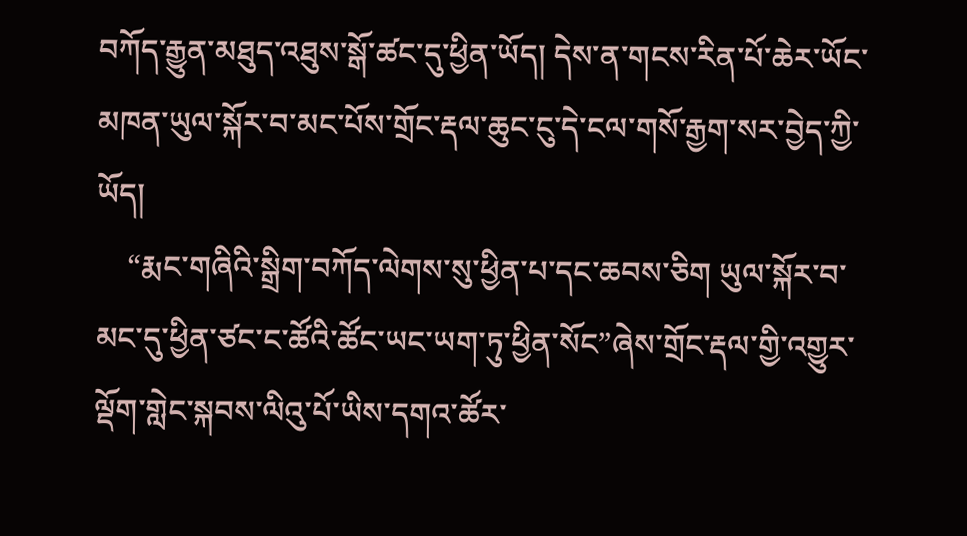བཀོད་རྒྱུན་མཐུད་འཐུས་སྒོ་ཚང་དུ་ཕྱིན་ཡོད། དེས་ན་གངས་རིན་པོ་ཆེར་ཡོང་མཁན་ཡུལ་སྐོར་བ་མང་པོས་གྲོང་རྡལ་ཆུང་ངུ་དེ་ངལ་གསོ་རྒྱག་སར་བྱེད་ཀྱི་ཡོད།
    “རྨང་གཞིའི་སྒྲིག་བཀོད་ལེགས་སུ་ཕྱིན་པ་དང་ཆབས་ཅིག ཡུལ་སྐོར་བ་མང་དུ་ཕྱིན་ཙང་ང་ཚོའི་ཚོང་ཡང་ཡག་ཏུ་ཕྱིན་སོང”ཞེས་གྲོང་རྡལ་གྱི་འགྱུར་ལྡོག་གླེང་སྐབས་ལིའུ་པོ་ཡིས་དགའ་ཚོར་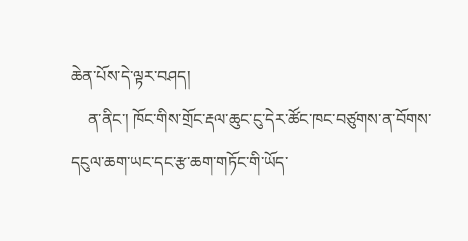ཆེན་པོས་དེ་ལྟར་བཤད།
    ན་ནིང་། ཁོང་གིས་གྲོང་རྡལ་ཆུང་ངུ་དེར་ཚོང་ཁང་བཙུགས་ན་བོགས་དངུལ་ཆག་ཡང་དང་རྩ་ཆག་གཏོང་གི་ཡོད་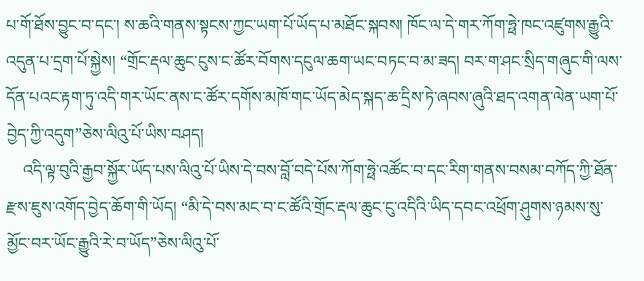པ་གོ་ཐོས་བྱུང་བ་དང་། ས་ཆའི་གནས་སྟངས་ཀྱང་ཡག་པོ་ཡོད་པ་མཐོང་སྐབས། ཁོང་ལ་དེ་གར་ཀོག་ཧྥེ་ཁང་འཛུགས་རྒྱུའི་འདུན་པ་དྲག་པོ་སྐྱེས། “གྲོང་རྡལ་ཆུང་ངུས་ང་ཚོར་བོགས་དངུལ་ཆག་ཡང་བཏང་བ་མ་ཟད། བར་ག་ཤང་སྲིད་གཞུང་གི་ལས་དོན་པའང་རྟག་ཏུ་འདི་གར་ཡོང་ནས་ང་ཚོར་དགོས་མཁོ་གང་ཡོད་མེད་སྐད་ཆ་དྲིས་ཏེ་ཞབས་ཞུའི་ཐད་འགན་ལེན་ཡག་པོ་བྱེད་ཀྱི་འདུག”ཅེས་ལིའུ་པོ་ཡིས་བཤད།
    འདི་ལྟ་བུའི་རྒྱབ་སྐྱོར་ཡོད་པས་ལིའུ་པོ་ཡིས་དེ་བས་བློ་བདེ་པོས་ཀོག་ཧྥེ་འཚོང་བ་དང་རིག་གནས་བསམ་བཀོད་ཀྱི་ཐོན་རྫས་ཇུས་འགོད་བྱེད་ཆོག་གི་ཡོད། “མི་དེ་བས་མང་བ་ང་ཚོའི་གྲོང་རྡལ་ཆུང་ངུ་འདིའི་ཡིད་དབང་འཕྲོག་ཤུགས་ཉམས་སུ་མྱོང་བར་ཡོང་རྒྱུའི་རེ་བ་ཡོད”ཅེས་ལིའུ་པོ་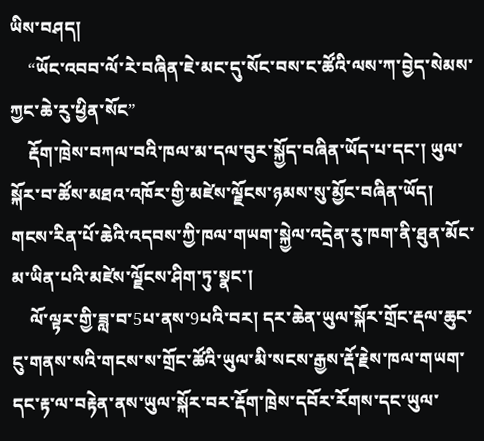ཡིས་བཤད།
    “ཡོང་འབབ་ལོ་རེ་བཞིན་ཇེ་མང་དུ་སོང་བས་ང་ཚོའི་ལས་ཀ་བྱེད་སེམས་ཀྱང་ཆེ་རུ་ཕྱིན་སོང”
    རྡོག་ཁྲེས་བཀལ་བའི་ཁལ་མ་དལ་བུར་སྐྱོད་བཞིན་ཡོད་པ་དང་། ཡུལ་སྐོར་བ་ཚོས་མཐའ་འཁོར་གྱི་མཛེས་ལྗོངས་ཉམས་སུ་མྱོང་བཞིན་ཡོད། གངས་རིན་པོ་ཆེའི་འདབས་ཀྱི་ཁལ་གཡག་སྐྱེལ་འདྲེན་རུ་ཁག་ནི་ཐུན་མོང་མ་ཡིན་པའི་མཛེས་ལྗོངས་ཤིག་ཏུ་སྣང་།
    ལོ་ལྟར་གྱི་ཟླ་བ་5པ་ནས་9པའི་བར། དར་ཆེན་ཡུལ་སྐོར་གྲོང་རྡལ་ཆུང་ངུ་གནས་སའི་གངས་ས་གྲོང་ཚོའི་ཡུལ་མི་སངས་རྒྱས་རྡོ་རྗེས་ཁལ་གཡག་དང་རྟ་ལ་བརྟེན་ནས་ཡུལ་སྐོར་བར་རྡོག་ཁྲེས་དབོར་རོགས་དང་ཡུལ་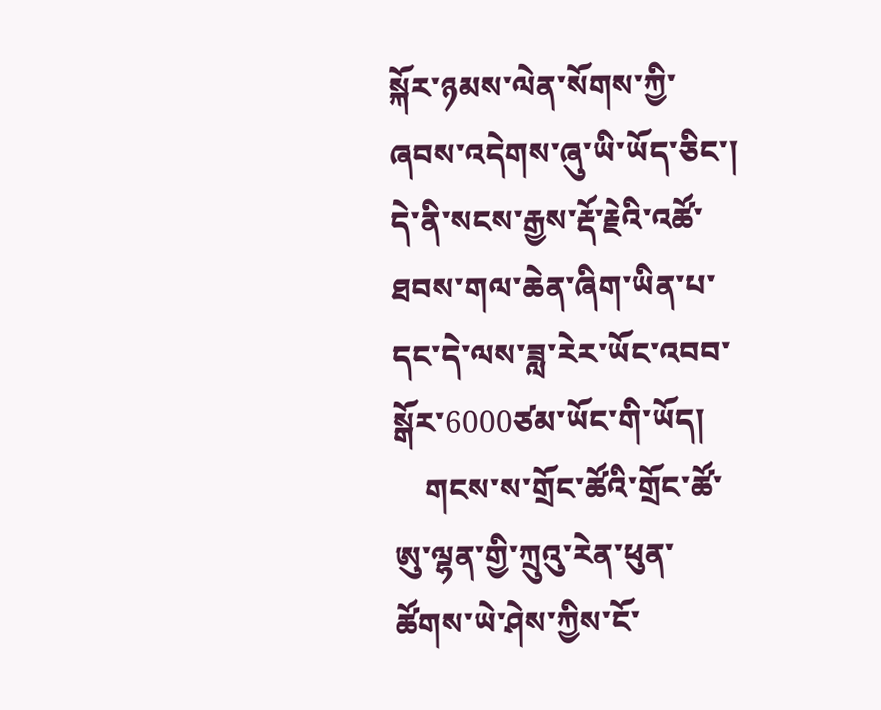སྐོར་ཉམས་ལེན་སོགས་ཀྱི་ཞབས་འདེགས་ཞུ་ཡི་ཡོད་ཅིང་། དེ་ནི་སངས་རྒྱས་རྡོ་རྗེའི་འཚོ་ཐབས་གལ་ཆེན་ཞིག་ཡིན་པ་དང་དེ་ལས་ཟླ་རེར་ཡོང་འབབ་སྒོར་6000ཙམ་ཡོང་གི་ཡོད།
    གངས་ས་གྲོང་ཚོའི་གྲོང་ཚོ་ཨུ་ལྷན་གྱི་ཀྲུའུ་རེན་ཕུན་ཚོགས་ཡེ་ཤེས་ཀྱིས་ངོ་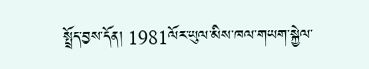སྤྲོད་བྱས་དོན། 1981ལོར་ཡུལ་མིས་ཁལ་གཡག་སྐྱེལ་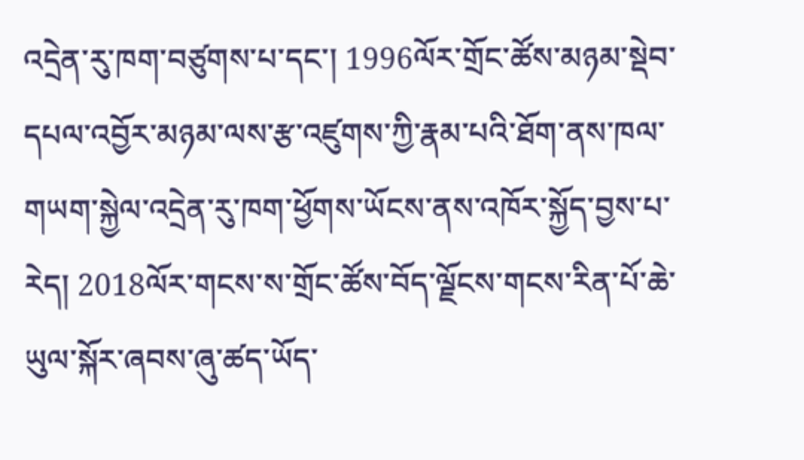འདྲེན་རུ་ཁག་བཙུགས་པ་དང་། 1996ལོར་གྲོང་ཚོས་མཉམ་སྡེབ་དཔལ་འབྱོར་མཉམ་ལས་རྩ་འཛུགས་ཀྱི་རྣམ་པའི་ཐོག་ནས་ཁལ་གཡག་སྐྱེལ་འདྲེན་རུ་ཁག་ཕྱོགས་ཡོངས་ནས་འཁོར་སྐྱོད་བྱས་པ་རེད། 2018ལོར་གངས་ས་གྲོང་ཚོས་བོད་ལྗོངས་གངས་རིན་པོ་ཆེ་ཡུལ་སྐོར་ཞབས་ཞུ་ཚད་ཡོད་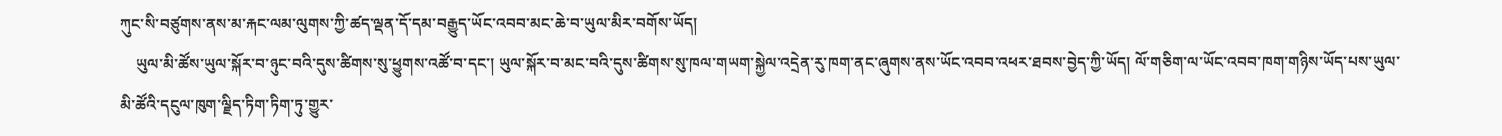ཀུང་སི་བཙུགས་ནས་མ་རྐང་ལམ་ལུགས་ཀྱི་ཚད་ལྡན་དོ་དམ་བརྒྱུད་ཡོང་འབབ་མང་ཆེ་བ་ཡུལ་མིར་བགོས་ཡོད།
    ཡུལ་མི་ཚོས་ཡུལ་སྐོར་བ་ཉུང་བའི་དུས་ཚིགས་སུ་ཕྱུགས་འཚོ་བ་དང་། ཡུལ་སྐོར་བ་མང་བའི་དུས་ཚིགས་སུ་ཁལ་གཡག་སྐྱེལ་འདྲེན་རུ་ཁག་ནང་ཞུགས་ནས་ཡོང་འབབ་འཕར་ཐབས་བྱེད་ཀྱི་ཡོད། ལོ་གཅིག་ལ་ཡོང་འབབ་ཁག་གཉིས་ཡོད་པས་ཡུལ་མི་ཚོའི་དངུལ་ཁུག་ལྗིད་ཏིག་ཏིག་ཏུ་གྱུར་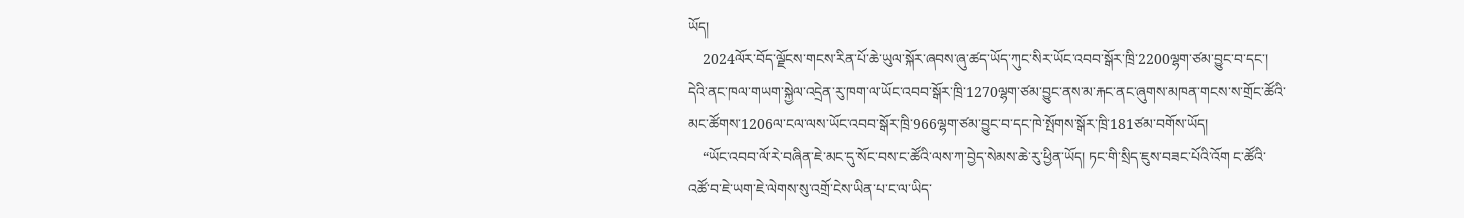ཡོད།
    2024ལོར་བོད་ལྗོངས་གངས་རིན་པོ་ཆེ་ཡུལ་སྐོར་ཞབས་ཞུ་ཚད་ཡོད་ཀུང་སིར་ཡོང་འབབ་སྒོར་ཁྲི་2200ལྷག་ཙམ་བྱུང་བ་དང་། དེའི་ནང་ཁལ་གཡག་སྐྱེལ་འདྲེན་རུ་ཁག་ལ་ཡོང་འབབ་སྒོར་ཁྲི་1270ལྷག་ཙམ་བྱུང་ནས་མ་རྐང་ནང་ཞུགས་མཁན་གངས་ས་གྲོང་ཚོའི་མང་ཚོགས་1206ལ་ངལ་ལས་ཡོང་འབབ་སྒོར་ཁྲི་966ལྷག་ཙམ་བྱུང་བ་དང་ཁེ་སྤོགས་སྒོར་ཁྲི་181ཙམ་བགོས་ཡོད།
    “ཡོང་འབབ་ལོ་རེ་བཞིན་ཇེ་མང་དུ་སོང་བས་ང་ཚོའི་ལས་ཀ་བྱེད་སེམས་ཆེ་རུ་ཕྱིན་ཡོད། ཏང་གི་སྲིད་ཇུས་བཟང་པོའི་འོག ང་ཚོའི་འཚོ་བ་ཇེ་ཡག་ཇེ་ལེགས་སུ་འགྲོ་ངེས་ཡིན་པ་ང་ལ་ཡིད་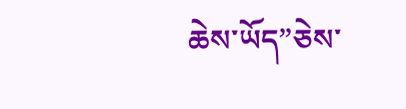ཆེས་ཡོད”ཅེས་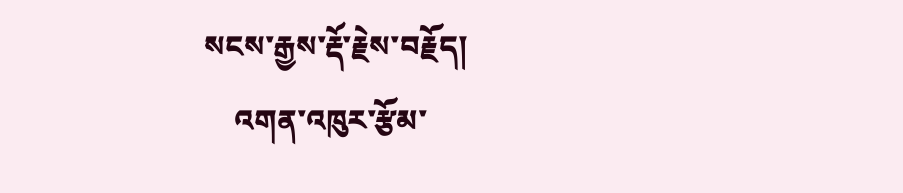སངས་རྒྱས་རྡོ་རྗེས་བརྗོད།
    འགན་འཁུར་རྩོམ་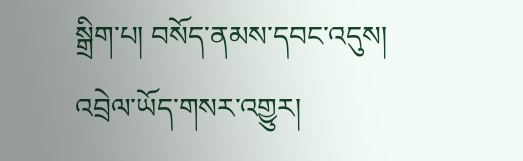སྒྲིག་པ། བསོད་ནམས་དབང་འདུས།
འབྲེལ་ཡོད་གསར་འགྱུར།